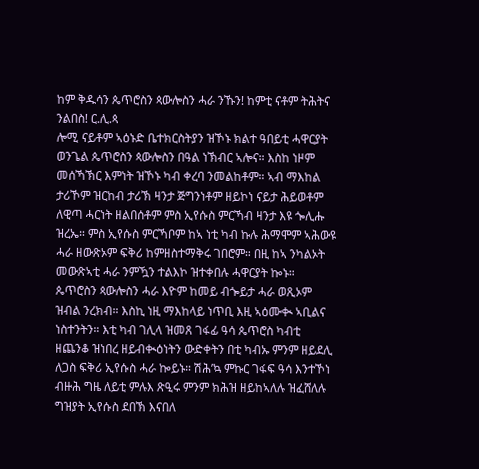ከም ቅዱሳን ጴጥሮስን ጳውሎስን ሓራ ንኹን! ከምቲ ናቶም ትሕትና ንልበስ! ር.ሊ.ጳ
ሎሚ ናይቶም ኣዕኑድ ቤተክርስትያን ዝኾኑ ክልተ ዓበይቲ ሓዋርያት ወንጌል ጴጥሮስን ጳውሎስን በዓል ነኽብር ኣሎና። እስከ ነዞም መሰኻኽር እምነት ዝኾኑ ካብ ቀረባ ንመልከቶም። ኣብ ማእከል ታሪኾም ዝርከብ ታሪኽ ዛንታ ጅግንነቶም ዘይኮነ ናይታ ሕይወቶም ለዊጣ ሓርነት ዘልበሰቶም ምስ ኢየሱስ ምርኻብ ዛንታ እዩ ጐሊሑ ዝረኤ። ምስ ኢየሱስ ምርኻቦም ከኣ ነቲ ካብ ኩሉ ሕማሞም ኣሕውዩ ሓራ ዘውጽኦም ፍቅሪ ከምዘስተማቅሩ ገበሮም። በዚ ከኣ ንካልኦት መውጽኣቲ ሓራ ንምዃን ተልእኮ ዝተቀበሉ ሓዋርያት ኰኑ።
ጴጥሮስን ጳውሎስን ሓራ እዮም ከመይ ብጐይታ ሓራ ወጺኦም ዝብል ንረክብ። እስኪ ነዚ ማእከላይ ነጥቢ እዚ ኣዕሙቊ ኣቢልና ነስተንትን። እቲ ካብ ገሊላ ዝመጸ ገፋፊ ዓሳ ጴጥሮስ ካብቲ ዘጨንቆ ዝነበረ ዘይብቊዕነትን ውድቀትን በቲ ካብኡ ምንም ዘይደሊ ለጋስ ፍቅሪ ኢየሱስ ሓራ ኰይኑ። ሽሕ’ኳ ምኩር ገፋፍ ዓሳ እንተኾነ ብዙሕ ግዜ ለይቲ ምሉእ ጽዒሩ ምንም ክሕዝ ዘይከኣለሉ ዝፈሸለሉ ግዝያት ኢየሱስ ደበኽ እናበለ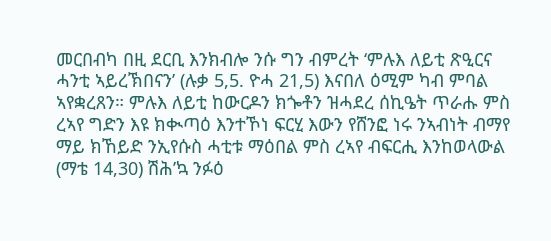መርበብካ በዚ ደርቢ እንክብሎ ንሱ ግን ብምረት ‘ምሉእ ለይቲ ጽዒርና ሓንቲ ኣይረኽበናን’ (ሉቃ 5,5. ዮሓ 21,5) እናበለ ዕሚም ካብ ምባል ኣየቋረጸን። ምሉእ ለይቲ ከውርዶን ክጐቶን ዝሓደረ ሰኪዔት ጥራሑ ምስ ረኣየ ግድን እዩ ክቊጣዕ እንተኾነ ፍርሂ እውን የሸንፎ ነሩ ንኣብነት ብማየ ማይ ክኸይድ ንኢየሱስ ሓቲቱ ማዕበል ምስ ረኣየ ብፍርሒ እንከወላውል (ማቴ 14,30) ሽሕ’ኳ ንፉዕ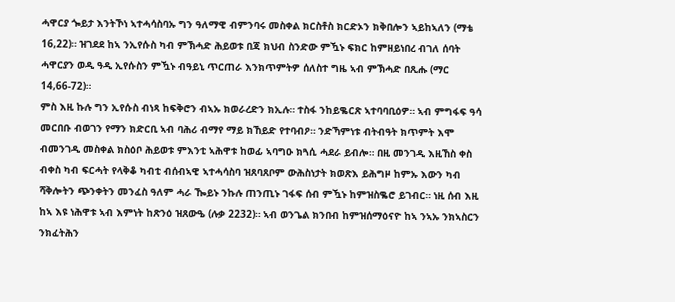ሓዋርያ ጐይታ እንትኾነ ኣተሓሳስባኡ ግን ዓለማዊ ብምንባሩ መስቀል ክርስቶስ ክርድኦን ክቅበሎን ኣይከኣለን (ማቴ 16,22)። ዝገደደ ከኣ ንኢየሱስ ካብ ምኽሓድ ሕይወቱ በጃ ክህብ ስንድው ምዃኑ ፍክር ከምዘይነበረ ብገለ ሰባት ሓዋርያን ወዲ ዓዲ ኢየሱስን ምዃኑ ብዓይኒ ጥርጠራ እንክጥምትዎ ሰለስተ ግዜ ኣብ ምኽሓድ በጺሑ (ማር 14,66-72)።
ምስ እዚ ኩሉ ግን ኢየሱስ ብነጻ ከፍቅሮን ብኣኡ ክወራረድን ክኢሉ። ተስፋ ንከይቈርጽ ኣተባባቢዕዎ። ኣብ ምግፋፍ ዓሳ መርበቡ ብወገን የማን ክድርቢ ኣብ ባሕሪ ብማየ ማይ ክኸይድ የተባብዖ። ንድኻምነቱ ብትብዓት ክጥምት እሞ ብመንገዲ መስቀል ክስዕቦ ሕይወቱ ምእንቲ ኣሕዋቱ ከወፊ ኣባግዑ ክጓሲ ሓደራ ይብሎ። በዚ መንገዲ እዚኸስ ቀስ ብቀስ ካብ ፍርሓት የላቅቆ ካብቲ ብሰብኣዊ ኣተሓሳስባ ዝጸባጸቦም ውሕስነታት ክወጽእ ይሕግዞ ከምኡ እውን ካብ ሻቅሎትን ጭንቀትን መንፈስ ዓለም ሓራ ዀይኑ ንኩሉ ጠንጢኑ ገፋፍ ሰብ ምዃኑ ከምዝስቈሮ ይገብር። ነዚ ሰብ እዚ ከኣ እዩ ነሕዋቱ ኣብ እምነት ከጽንዕ ዝጸውዔ (ሉቃ 2232)። ኣብ ወንጌል ክንበብ ከምዝሰማዕናዮ ከኣ ንኣኡ ንክኣስርን ንክፈትሕን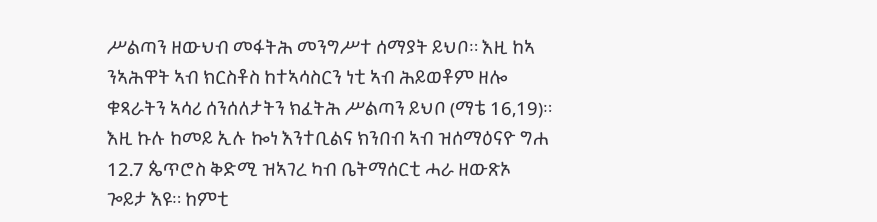ሥልጣን ዘውህብ መፋትሕ መንግሥተ ሰማያት ይህቦ። እዚ ከኣ ንኣሕዋት ኣብ ክርስቶስ ከተኣሳስርን ነቲ ኣብ ሕይወቶም ዘሎ ቁጻራትን ኣሳሪ ሰንሰለታትን ክፈትሕ ሥልጣን ይህቦ (ማቴ 16,19)።
እዚ ኩሉ ከመይ ኢሉ ኰነ እንተቢልና ክንበብ ኣብ ዝሰማዕናዮ ግሐ 12.7 ጴጥሮስ ቅድሚ ዝኣገረ ካብ ቤትማሰርቲ ሓራ ዘውጽኦ ጐይታ እዩ። ከምቲ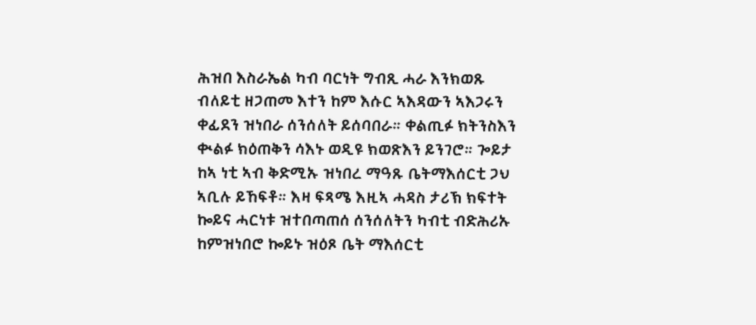ሕዝበ እስራኤል ካብ ባርነት ግብጺ ሓራ እንክወጹ ብለይቲ ዘጋጠመ እተን ከም እሱር ኣእዳውን ኣእጋሩን ቀፊደን ዝነበራ ሰንሰለት ይሰባበራ። ቀልጢፉ ክትንስእን ቊልፉ ክዕጠቅን ሳእኑ ወዲዩ ክወጽእን ይንገሮ። ጐይታ ከኣ ነቲ ኣብ ቅድሚኡ ዝነበረ ማዓጹ ቤትማእሰርቲ ጋህ ኣቢሉ ይኸፍቶ። እዛ ፍጻሜ እዚኣ ሓዳስ ታሪኽ ክፍተት ኰይና ሓርነቱ ዝተበጣጠሰ ሰንሰለትን ካብቲ ብድሕሪኡ ከምዝነበሮ ኰይኑ ዝዕጾ ቤት ማእሰርቲ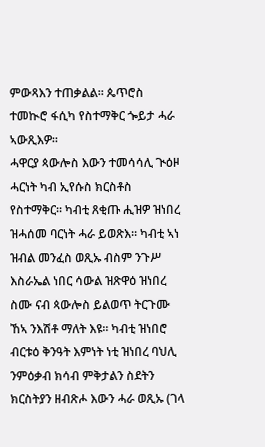ምውጻእን ተጠቃልል። ጴጥሮስ ተመኲሮ ፋሲካ የስተማቅር ጐይታ ሓራ ኣውጺእዎ።
ሓዋርያ ጳውሎስ እውን ተመሳሳሊ ጒዕዞ ሓርነት ካብ ኢየሱስ ክርስቶስ የስተማቅር። ካብቲ ጸቂጡ ሒዝዎ ዝነበረ ዝሓሰመ ባርነት ሓራ ይወጽእ። ካብቲ ኣነ ዝብል መንፈስ ወጺኡ ብስም ንጉሥ እስራኤል ነበር ሳውል ዝጽዋዕ ዝነበረ ስሙ ናብ ጳውሎስ ይልወጥ ትርጉሙ ኸኣ ንእሽቶ ማለት እዩ። ካብቲ ዝነበሮ ብርቱዕ ቅንዓት እምነት ነቲ ዝነበረ ባህሊ ንምዕቃብ ክሳብ ምቅታልን ስደትን ክርስትያን ዘብጽሖ እውን ሓራ ወጺኡ (ገላ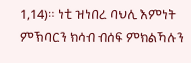1,14)። ነቲ ዝነበረ ባህሊ እምነት ምኽባርን ክሳብ ብሰፍ ምክልኻሉን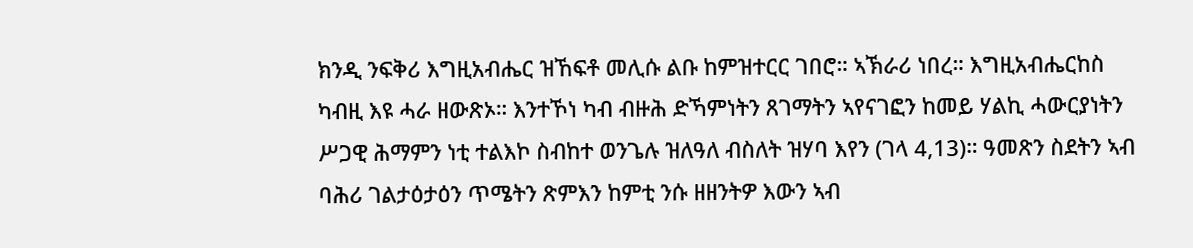ክንዲ ንፍቅሪ እግዚአብሔር ዝኸፍቶ መሊሱ ልቡ ከምዝተርር ገበሮ። ኣኽራሪ ነበረ። እግዚአብሔርከስ ካብዚ እዩ ሓራ ዘውጽኦ። እንተኾነ ካብ ብዙሕ ድኻምነትን ጸገማትን ኣየናገፎን ከመይ ሃልኪ ሓውርያነትን ሥጋዊ ሕማምን ነቲ ተልእኮ ስብከተ ወንጌሉ ዝለዓለ ብስለት ዝሃባ እየን (ገላ 4,13)። ዓመጽን ስደትን ኣብ ባሕሪ ገልታዕታዕን ጥሜትን ጽምእን ከምቲ ንሱ ዘዘንትዎ እውን ኣብ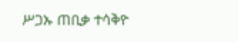ሥጋኡ ጠቢቃ ተሳቅዮ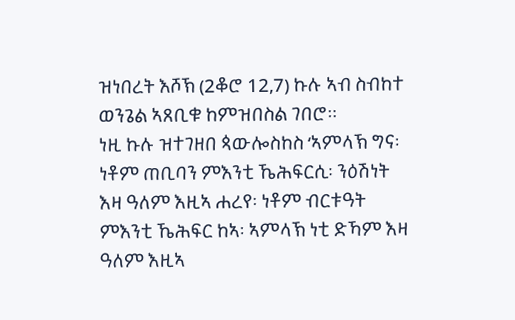ዝነበረት እሾኽ (2ቆሮ 12,7) ኩሉ ኣብ ስብከተ ወንጌል ኣጸቢቁ ከምዝበስል ገበሮ።
ነዚ ኩሉ ዝተገዘበ ጳውሎስከስ ‘ኣምላኽ ግና፡ ነቶም ጠቢባን ምእንቲ ኼሕፍርሲ፡ ንዕሽነት እዛ ዓለም እዚኣ ሐረየ፡ ነቶም ብርቱዓት ምእንቲ ኼሕፍር ከኣ፡ ኣምላኽ ነቲ ድኻም እዛ ዓለም እዚኣ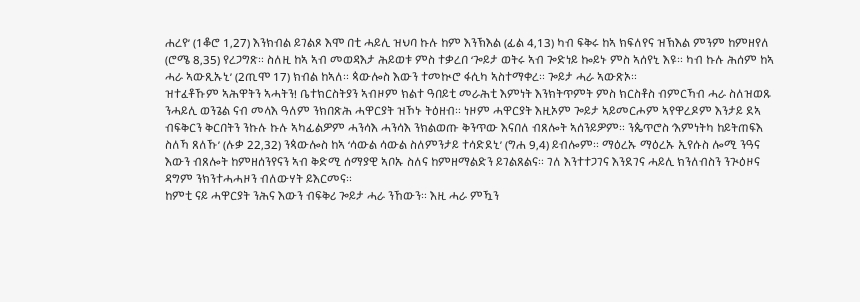ሐረየ’ (1ቆሮ 1,27) እንክብል ይገልጾ እሞ በቲ ሓይሊ ዝህባ ኩሉ ከም እንኽእል (ፊል 4,13) ካብ ፍቅሩ ከኣ ክፍለየና ዝኽእል ምንም ከምዘየለ (ሮሜ 8,35) የረጋግጽ። ስለዚ ከኣ ኣብ መወዳእታ ሕይወቱ ምስ ተቃረበ ‘ጐይታ ወትሩ ኣብ ጐድነይ ኰይኑ ምስ ኣሰየኒ እዩ። ካብ ኩሉ ሕሰም ከኣ ሓራ ኣውጺኡኒ’ (2ጢሞ 17) ክብል ከኣለ። ጳውሎስ እውን ተመኲሮ ፋሲካ ኣስተማቀረ። ጐይታ ሓራ ኣውጽኦ።
ዝተፈቶኹም ኣሕዋትን ኣሓትን! ቤተክርስትያን ኣብዞም ክልተ ዓበይቲ መራሕቲ እምነት እንክትጥምት ምስ ክርስቶስ ብምርኻብ ሓራ ስለዝወጹ ንሓይሊ ወንጌል ናብ መላእ ዓለም ንክበጽሕ ሓዋርያት ዝኾኑ ትዕዘብ። ነዞም ሓዋርያት እዚኦም ጐይታ ኣይመርሖም ኣየዋረዶም እንታይ ደኣ ብፍቅርን ቅርበትን ንኩሉ ኩሉ ኣካፊልዎም ሓንሳእ ሓንሳእ ንክልወጡ ቅንጥው እናበለ ብጸሎት ኣሰንይዎም። ንጴጥሮስ ‘እምነትካ ከይትጠፍእ ስለኻ ጸለኹ’ (ሉቃ 22,32) ንጳውሎስ ከኣ ‘ሳውል ሳውል ስለምንታይ ተሳድደኒ’ (ግሐ 9,4) ይብሎም። ማዕረኡ ማዕረኡ ኢየሱስ ሎሚ ንዓና እውን ብጸሎት ከምዘሰንየናን ኣብ ቅድሚ ሰማያዊ ኣቦኡ ስለና ከምዘማልድን ይገልጸልና። ገለ እንተተጋገና እንደገና ሓይሊ ክንለብስን ንጒዕዞና ዳግም ንክንተሓሓዞን ብለውሃት ይእርመና።
ከምቲ ናይ ሓዋርያት ንሕና እውን ብፍቅሪ ጐይታ ሓራ ንኸውን። እዚ ሓራ ምዃን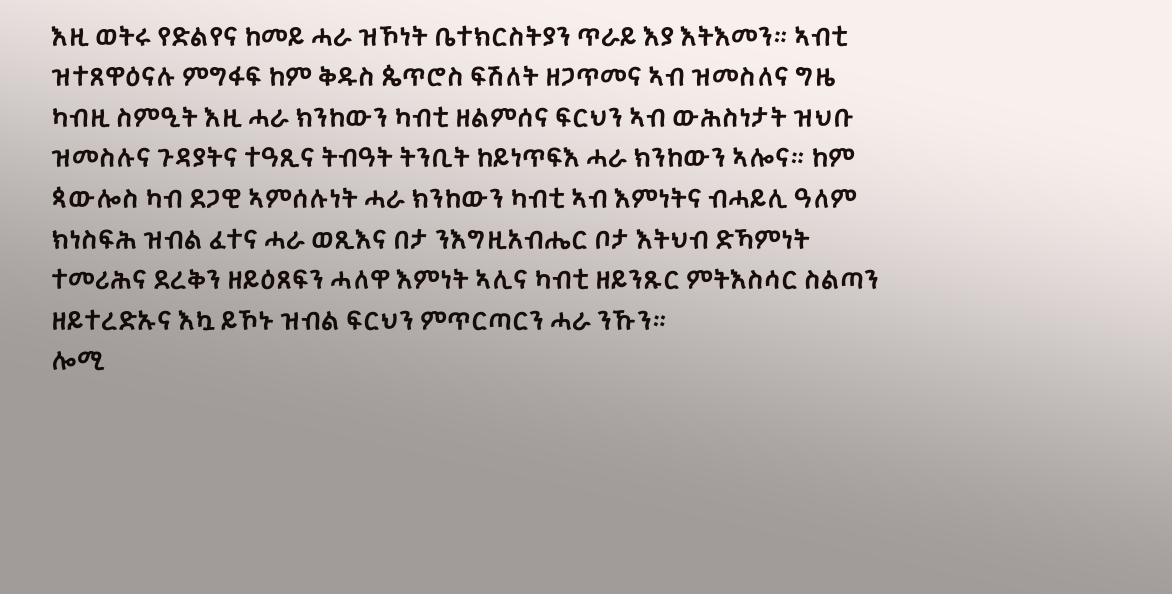እዚ ወትሩ የድልየና ከመይ ሓራ ዝኾነት ቤተክርስትያን ጥራይ እያ እትእመን። ኣብቲ ዝተጸዋዕናሉ ምግፋፍ ከም ቅዱስ ጴጥሮስ ፍሽለት ዘጋጥመና ኣብ ዝመስለና ግዜ ካብዚ ስምዒት እዚ ሓራ ክንከውን ካብቲ ዘልምሰና ፍርህን ኣብ ውሕስነታት ዝህቡ ዝመስሉና ጉዳያትና ተዓጺና ትብዓት ትንቢት ከይነጥፍእ ሓራ ክንከውን ኣሎና። ከም ጳውሎስ ካብ ደጋዊ ኣምሰሉነት ሓራ ክንከውን ካብቲ ኣብ እምነትና ብሓይሊ ዓለም ክነስፍሕ ዝብል ፈተና ሓራ ወጺእና በታ ንእግዚአብሔር ቦታ እትህብ ድኻምነት ተመሪሕና ደረቅን ዘይዕጸፍን ሓለዋ እምነት ኣሊና ካብቲ ዘይንጹር ምትእስሳር ስልጣን ዘይተረድኡና እኳ ይኾኑ ዝብል ፍርህን ምጥርጣርን ሓራ ንኹን።
ሎሚ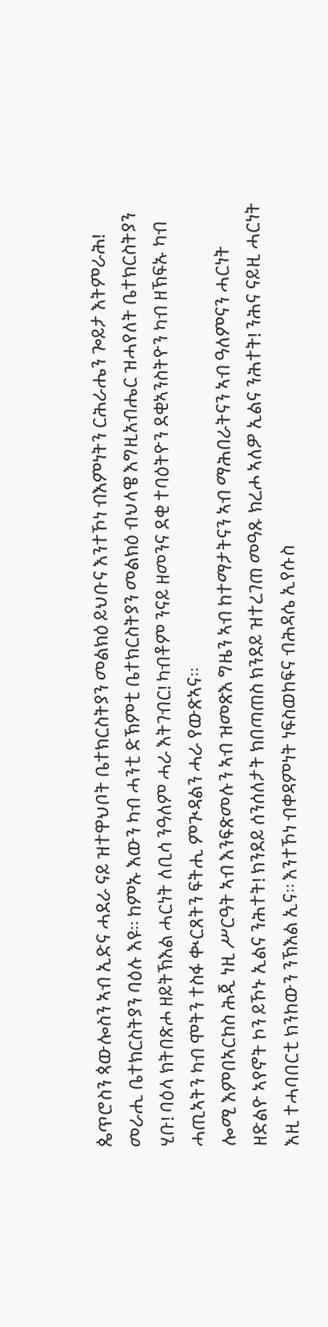ጴጥሮስን ጳውሎስን ኣብ ኢድና ሓደራ ናይ ዝተዋህቦት ቤተክርስትያን መልክዕ ይህቡና እንተኾነ ብእምነትን ርሕራሔን ጐይታ እትምራሕ! መራሒ ቤተክርስትያን ባዕሉ እዩ። ከምኡ እውን ካብ ሓንቲ ድኽምቲ ቤተክርስትያን መልክዕ ብህላዌ እግዚአብሔር ዝሓየለት ቤተክርስትያን ሂቡ! ባዕላ ክትበጽሖ ዘይትኽእል ሓርነት ለቢሳ ንዓለም ሓራ እትገብር! ካብቶም ንናይ ዘመንና ደቂ ተባዕትዮን ደቂኣንስትዮን ካብ ዘኽፍኡ ካብ ሓጢኣትን ካብ ሞትን ተስፋ ቊርጸትን ፍትሒ ምጒዳልን ሓራ የውጽኣና።
ሎሚ እምበኣርከስ ሕጂ ነዚ ሥርዓት ኣብ እንፍጽመሉን ኣብ ዝመጽእ ግዜን ኣብ ከተማታትናን ኣብ ማሕበራትናን ኣብ ዓለምናን ሓርነት ዘድልዮ ኣየኖት ኮን ይኾኑ ኢልና ንሕተት! ክንደይ ሰንሰለታት ክበጣጠስ ክንደይ ዝተረገጠ መዓጹ ክረሖ ኣለዎ ኢልና ንሕተት! ንሕና ናይዚ ሓርነት እዚ ተሓባበርቲ ክንከውን ንኽእል ኢና። እንተኾነ ብቀዳምነት ነፍስወከፍና ብሕዳሴ ኢየሱስ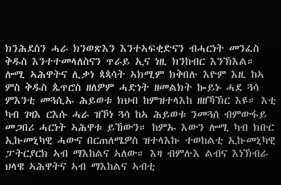ክንሕደስን ሓራ ክንወጽእን እንተኣፍቂድናን ብሓርነት መንፈስ ቅዱስ እንተተመላለስናን ጥራይ ኢና ነዚ ክንከብር እንኽእል።
ሎሚ ኣሕዋትና ሊቃነ ጳጳሳት ኣክሚም ክቅበሉ እዮም እዚ ከኣ ምስ ቅዱስ ጴጥሮስ ዘለዎም ሓድነት ዘመልክት ኰይኑ ሓደ ጓሳ ምእንቲ መጓሲኡ ሕይወቱ ክህብ ከምዝተላእከ ዘዘኻኽር እዩ። እቲ ካብ ገዛእ ርእሱ ሓራ ዝኾነ ጓሳ ከኣ ሕይወቱ ንመጓሰ ብምውፋይ መጋበሪ ሓርነት ኣሕዋቱ ይኸውን። ከምኡ እውን ሎሚ ካብ ክቡር ኢኩመኒካዊ ሓውና በርጠለሜዎስ ዝተላእኩ ተወከልቲ ኢኩመኒካዊ ፓትርያርክ ኣብ ማእከልና ኣለው። እዛ ብምሉእ ልብና እነኽብራ ህላዌ ኣሕዋትና ኣብ ማእከልና ኣብቲ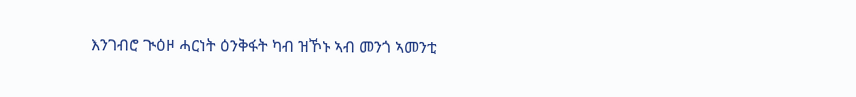እንገብሮ ጒዕዞ ሓርነት ዕንቅፋት ካብ ዝኾኑ ኣብ መንጎ ኣመንቲ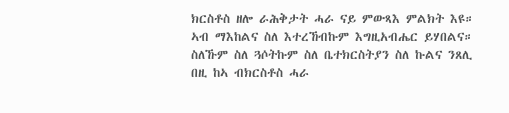ክርስቶስ ዘሎ ራሕቅታት ሓራ ናይ ምውጻእ ምልክት እዩ። ኣብ ማእከልና ስለ እተረኸብኩም እግዚአብሔር ይሃበልና። ስለኹም ስለ ጓሶትኩም ስለ ቤተክርስትያን ስለ ኩልና ንጸሊ በዚ ከኣ ብክርስቶስ ሓራ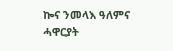ኰና ንመላእ ዓለምና ሓዋርያት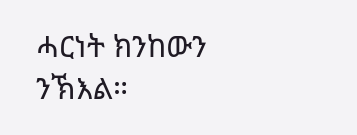ሓርነት ክንከውን ንኽእል።